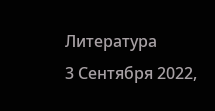Литература
3 Сентября 2022,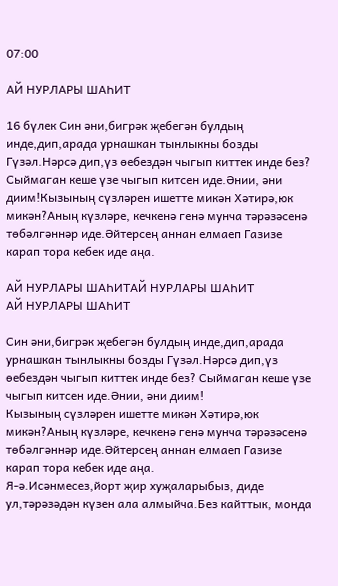07:00

АЙ НУРЛАРЫ ШАҺИТ

16 бүлек Син әни,бигрәк җебегән булдың инде,дип,арада урнашкан тынлыкны бозды Гүзәл.Нәрсә дип,үз өебездән чыгып киттек инде без? Сыймаган кеше үзе чыгып китсен иде.Әнии, әни диим!Кызының сүзләрен ишетте микән Хәтирә,юк микән?Аның күзләре, кечкенә генә мунча тәрәзәсенә төбәлгәннәр иде.Әйтерсең аннан елмаеп Газизе карап тора кебек иде аңа.

АЙ НУРЛАРЫ ШАҺИТАЙ НУРЛАРЫ ШАҺИТ
АЙ НУРЛАРЫ ШАҺИТ

Син әни,бигрәк җебегән булдың инде,дип,арада урнашкан тынлыкны бозды Гүзәл.Нәрсә дип,үз өебездән чыгып киттек инде без? Сыймаган кеше үзе чыгып китсен иде.Әнии, әни диим!
Кызының сүзләрен ишетте микән Хәтирә,юк микән?Аның күзләре, кечкенә генә мунча тәрәзәсенә төбәлгәннәр иде.Әйтерсең аннан елмаеп Газизе карап тора кебек иде аңа.
Я-ә.Исәнмесез,йорт җир хуҗаларыбыз, диде ул,тәрәзәдән күзен ала алмыйча.Без кайттык, монда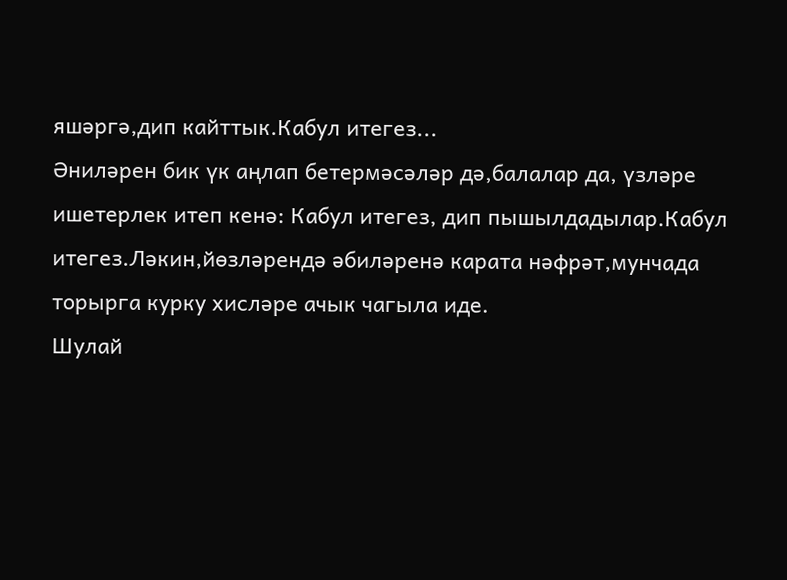яшәргә,дип кайттык.Кабул итегез...
Әниләрен бик үк аңлап бетермәсәләр дә,балалар да, үзләре ишетерлек итеп кенә: Кабул итегез, дип пышылдадылар.Кабул итегез.Ләкин,йөзләрендә әбиләренә карата нәфрәт,мунчада торырга курку хисләре ачык чагыла иде.
Шулай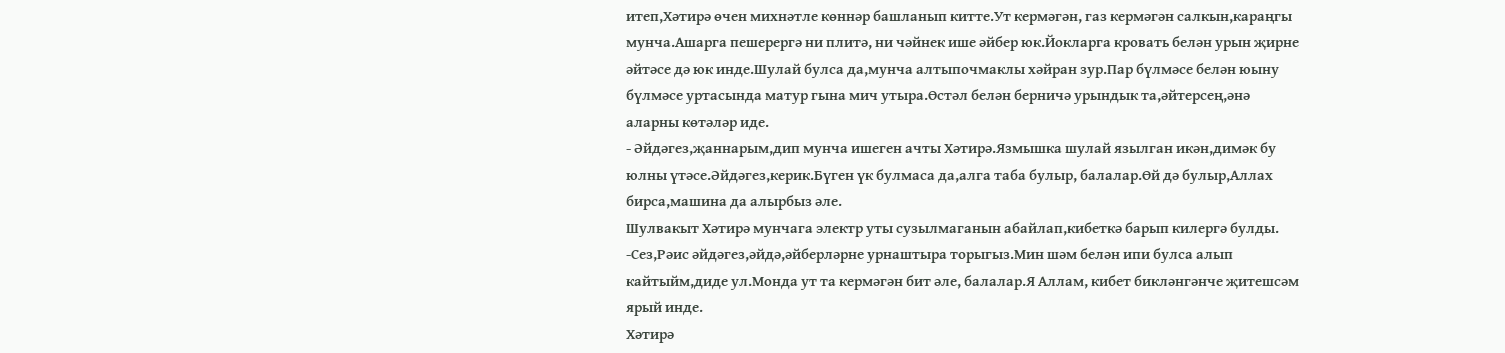итеп,Хәтирә өчен михнәтле көннәр башланып китте.Ут кермәгән, газ кермәгән салкын,караңгы мунча.Ашарга пешерергә ни плитә, ни чәйнек ише әйбер юк.Йокларга кровать белән урын җирне әйтәсе дә юк инде.Шулай булса да,мунча алтыпочмаклы хәйран зур.Пар бүлмәсе белән юыну бүлмәсе уртасында матур гына мич утыра.Өстәл белән берничә урындык та,әйтерсең,әнә аларны көтәләр иде.
- Әйдәгез,җаннарым,дип мунча ишеген ачты Хәтирә.Язмышка шулай язылган икән,димәк бу юлны үтәсе.Әйдәгез,керик.Бүген үк булмаса да,алга таба булыр, балалар.Өй дә булыр,Аллах бирса,машина да алырбыз әле.
Шулвакыт Хәтирә мунчага электр уты сузылмаганын абайлап,кибеткә барып килергә булды.
-Сез,Рәис әйдәгез,әйдә,әйберләрне урнаштыра торыгыз.Мин шәм белән ипи булса алып кайтыйм,диде ул.Монда ут та кермәгән бит әле, балалар.Я Аллам, кибет бикләнгәнче җитешсәм ярый инде.
Хәтирә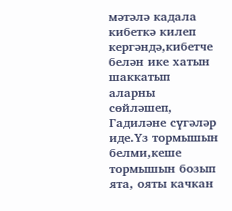мәтәлә кадала кибеткә килеп кергәндә,кибетче белән ике хатын шаккатып аларны сөйләшеп, Гадиләне сүгәләр иде.Үз тормышын белми,кеше тормышын бозып ята, ояты качкан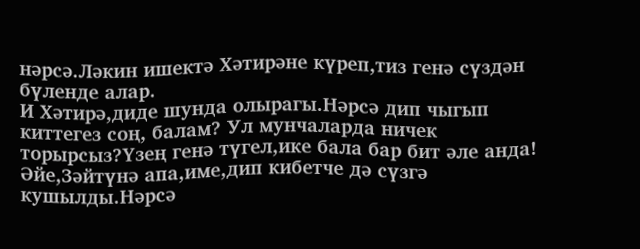нәрсә.Ләкин ишектә Хәтирәне күреп,тиз генә сүздән бүленде алар.
И Хәтирә,диде шунда олырагы.Нәрсә дип чыгып киттегез соң, балам? Ул мунчаларда ничек торырсыз?Үзең генә түгел,ике бала бар бит әле анда!
Әйе,Зәйтүнә апа,име,дип кибетче дә сүзгә кушылды.Нәрсә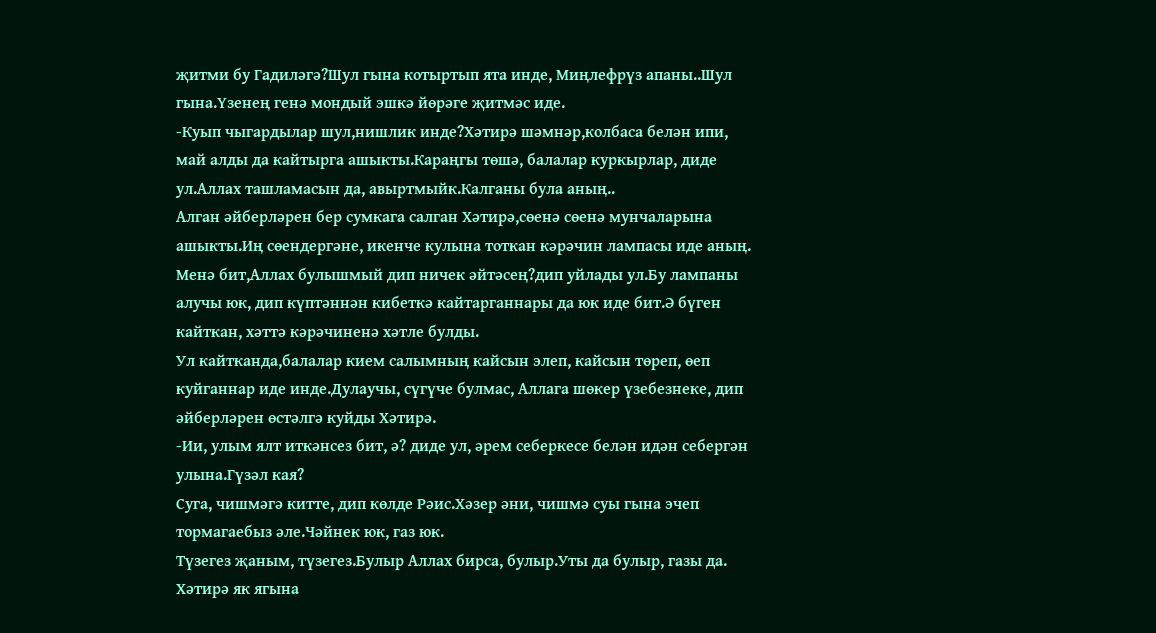җитми бу Гадиләгә?Шул гына котыртып ята инде, Миңлефрүз апаны..Шул гына.Үзенең генә мондый эшкә йөрәге җитмәс иде.
-Куып чыгардылар шул,нишлик инде?Хәтирә шәмнәр,колбаса белән ипи, май алды да кайтырга ашыкты.Караңгы төшә, балалар куркырлар, диде ул.Аллах ташламасын да, авыртмыйк.Калганы була аның..
Алган әйберләрен бер сумкага салган Хәтирә,сөенә сөенә мунчаларына ашыкты.Иң сөендергәне, икенче кулына тоткан кәрәчин лампасы иде аның.
Менә бит,Аллах булышмый дип ничек әйтәсең?дип уйлады ул.Бу лампаны алучы юк, дип күптәннән кибеткә кайтарганнары да юк иде бит.Ә бүген кайткан, хәттә кәрәчиненә хәтле булды.
Ул кайтканда,балалар кием салымның кайсын элеп, кайсын төреп, өеп куйганнар иде инде.Дулаучы, сүгүче булмас, Аллага шөкер үзебезнеке, дип әйберләрен өстәлгә куйды Хәтирә.
-Ии, улым ялт иткәнсез бит, ә? диде ул, әрем себеркесе белән идән себергән улына.Гүзәл кая?
Суга, чишмәгә китте, дип көлде Рәис.Хәзер әни, чишмә суы гына эчеп тормагаебыз әле.Чәйнек юк, газ юк.
Түзегез җаным, түзегез.Булыр Аллах бирса, булыр.Уты да булыр, газы да.
Хәтирә як ягына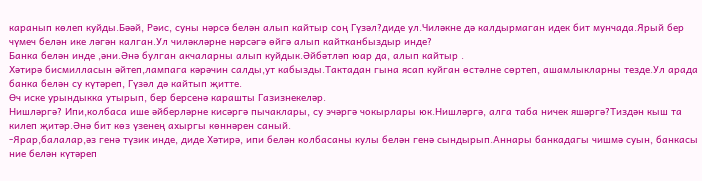каранып көлеп куйды.Бәәй, Рәис, суны нәрсә белән алып кайтыр соң Гүзәл?диде ул.Чиләкне дә калдырмаган идек бит мунчада.Ярый бер чүмеч белән ике ләгән калган.Ул чиләкләрне нәрсәгә өйгә алып кайтканбыздыр инде?
Банка белән инде ,әни.Әнә булган акчаларны алып куйдык.Әйбәтләп юар да, алып кайтыр .
Хәтирә бисмилласын әйтеп,лампага кәрәчин салды,ут кабызды.Тактадан гына ясап куйган өстәлне сөртеп, ашамлыкларны тезде.Ул арада банка белән су күтәреп, Гүзәл дә кайтып җитте.
Өч иске урындыкка утырып, бер берсенә карашты Газизнекеләр.
Нишләргә? Ипи,колбаса ише әйберләрне кисәргә пычаклары, су эчәргә чокырлары юк.Нишләргә, алга таба ничек яшәргә?Тиздән кыш та килеп җитәр.Әнә бит көз үзенең ахыргы көннәрен саный.
-Ярар,балалар,әз генә түзик инде, диде Хәтирә, ипи белән колбасаны кулы белән генә сындырып.Аннары банкадагы чишмә суын, банкасы ние белән күтәреп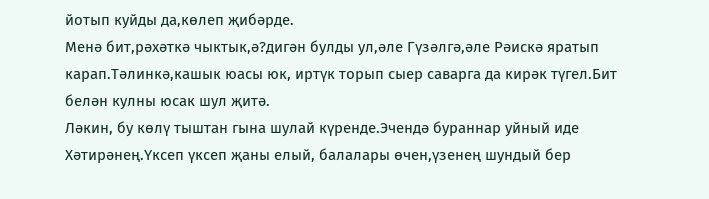йотып куйды да,көлеп җибәрде.
Менә бит,рәхәткә чыктык,ә?дигән булды ул,әле Гүзәлгә,әле Рәискә яратып карап.Тәлинкә,кашык юасы юк, иртүк торып сыер саварга да кирәк түгел.Бит белән кулны юсак шул җитә.
Ләкин, бу көлү тыштан гына шулай күренде.Эчендә бураннар уйный иде Хәтирәнең.Үксеп үксеп җаны елый, балалары өчен,үзенең шундый бер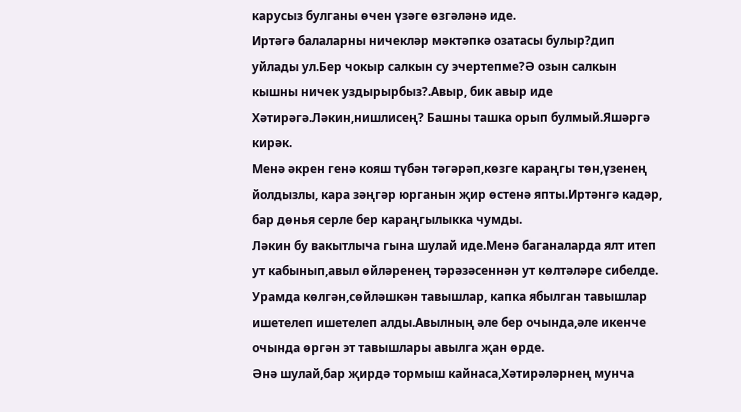карусыз булганы өчен үзәге өзгәләнә иде.
Иртәгә балаларны ничекләр мәктәпкә озатасы булыр?дип уйлады ул.Бер чокыр салкын су эчертепме?Ә озын салкын кышны ничек уздырырбыз?.Авыр, бик авыр иде Хәтирәгә.Ләкин,нишлисең? Башны ташка орып булмый.Яшәргә кирәк.
Менә әкрен генә кояш түбән тәгәрәп,көзге караңгы төн,үзенең йолдызлы, кара зәңгәр юрганын җир өстенә япты.Иртәнгә кадәр, бар дөнья серле бер караңгылыкка чумды.
Ләкин бу вакытлыча гына шулай иде.Менә баганаларда ялт итеп ут кабынып,авыл өйләренең тәрәзәсеннән ут көлтәләре сибелде. Урамда көлгән,сөйләшкән тавышлар, капка ябылган тавышлар ишетелеп ишетелеп алды.Авылның әле бер очында,әле икенче очында өргән эт тавышлары авылга җан өрде.
Әнә шулай,бар җирдә тормыш кайнаса,Хәтирәләрнең мунча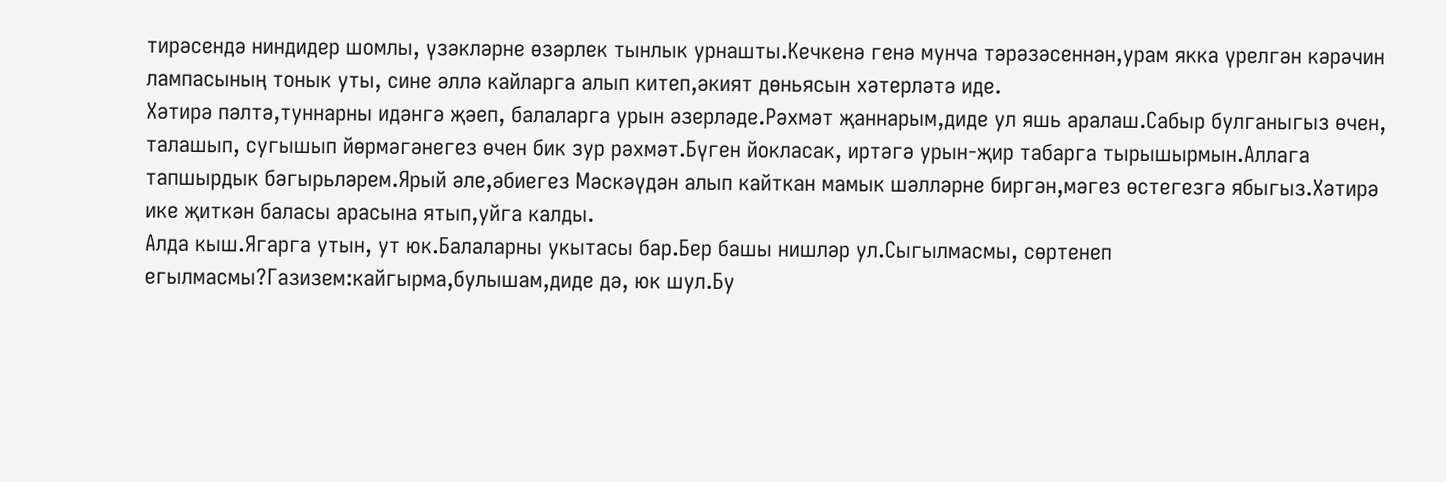тирәсендә ниндидер шомлы, үзәкләрне өзәрлек тынлык урнашты.Кечкенә генә мунча тәрәзәсеннән,урам якка үрелгән кәрәчин лампасының тонык уты, сине әллә кайларга алып китеп,әкият дөньясын хәтерләтә иде.
Хәтирә пәлтә,туннарны идәнгә җәеп, балаларга урын әзерләде.Рәхмәт җаннарым,диде ул яшь аралаш.Сабыр булганыгыз өчен, талашып, сугышып йөрмәгәнегез өчен бик зур рәхмәт.Бүген йокласак, иртәгә урын-җир табарга тырышырмын.Аллага тапшырдык бәгырьләрем.Ярый әле,әбиегез Мәскәүдән алып кайткан мамык шәлләрне биргән,мәгез өстегезгә ябыгыз.Хәтирә ике җиткән баласы арасына ятып,уйга калды.
Алда кыш.Ягарга утын, ут юк.Балаларны укытасы бар.Бер башы нишләр ул.Сыгылмасмы, сөртенеп егылмасмы?Газизем:кайгырма,булышам,диде дә, юк шул.Бу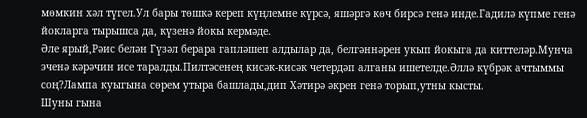мөмкин хәл түгел.Ул бары төшкә кереп күңлемне күрсә, яшәргә көч бирсә генә инде.Гадилә күпме генә йокларга тырышса да, күзенә йокы кермәде.
Әле ярый,Рәис белән Гүзәл берара гапләшеп алдылар да, белгәннәрен укып йокыга да киттеләр.Мунча эченә кәрәчин исе таралды.Пилтәсенең кисәк-кисәк четердәп алганы ишетелде.Әллә күбрәк ачтыммы соң?Лампа куыгына сөрем утыра башлады,дип Хәтирә әкрен генә торып,утны кысты.
Шуны гына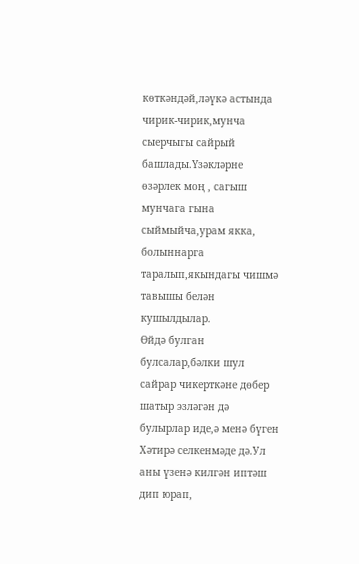көткәндәй,ләүкә астында чирик-чирик,мунча сыерчыгы сайрый башлады.Үзәкләрне өзәрлек моң , сагыш мунчага гына сыймыйча,урам якка, болыннарга таралып,якындагы чишмә тавышы белән кушылдылар.
Өйдә булган булсалар,бәлки шул сайрар чикерткәне дөбер шатыр эзләгән дә булырлар иде,ә менә бүген Хәтирә селкенмәде дә.Ул аны үзенә килгән иптәш дип юрап,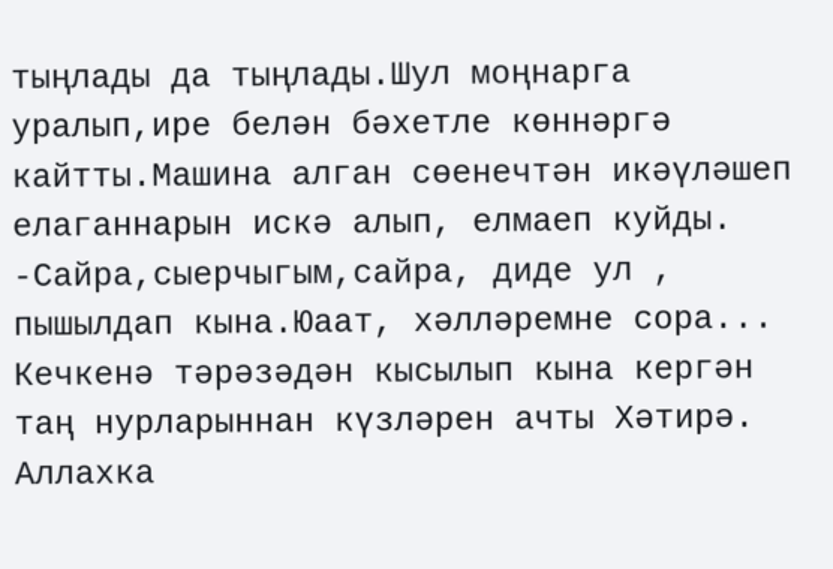тыңлады да тыңлады.Шул моңнарга уралып,ире белән бәхетле көннәргә кайтты.Машина алган сөенечтән икәүләшеп елаганнарын искә алып, елмаеп куйды.
-Сайра,сыерчыгым,сайра, диде ул , пышылдап кына.Юаат, хәлләремне сора...
Кечкенә тәрәзәдән кысылып кына кергән таң нурларыннан күзләрен ачты Хәтирә.
Аллахка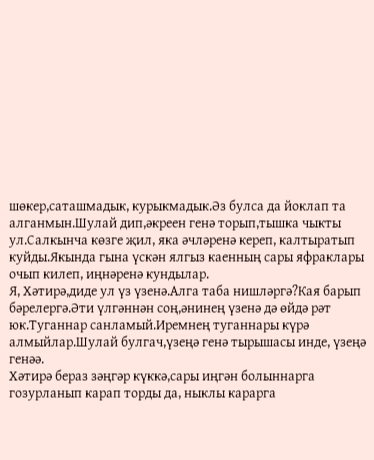шөкер,саташмадык, курыкмадык.Әз булса да йоклап та алганмын.Шулай дип,әкреен генә торып,тышка чыкты ул.Салкынча көзге җил, яка әчләренә кереп, калтыратып куйды.Якында гына үскән ялгыз каенның сары яфраклары очып килеп, иңнәренә кундылар.
Я, Хәтирә,диде ул үз үзенә.Алга таба нишләргә?Кая барып бәрелергә.Әти үлгәннән соң,әнинең үзенә дә өйдә рәт юк.Туганнар санламый.Иремнең туганнары күрә алмыйлар.Шулай булгач,үзеңә генә тырышасы инде, үзеңә генәә.
Хәтирә бераз зәңгәр күккә,сары иңгән болыннарга гозурланып карап торды да, ныклы карарга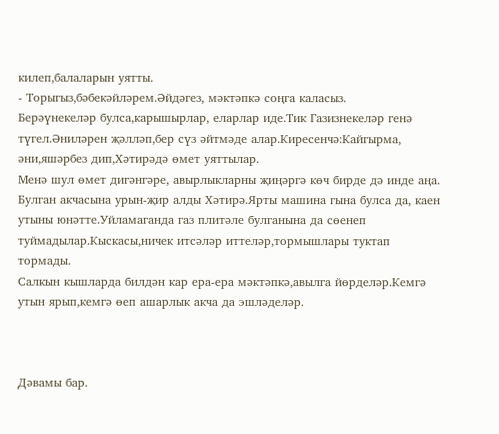килеп,балаларын уятты.
- Торыгыз,бәбекәйләрем.Әйдәгез, мәктәпкә соңга каласыз.
Берәүнекеләр булса,карышырлар, еларлар иде.Тик Газизнекеләр генә түгел.Әниләрен җәлләп,бер сүз әйтмәде алар.Киресенчә:Кайгырма, әни,яшәрбез дип,Хәтирәдә өмет уяттылар.
Менә шул өмет дигәнгәре, авырлыкларны җиңәргә көч бирде дә инде аңа.
Булган акчасына урын-җир алды Хәтирә.Ярты машина гына булса да, каен утыны юнәтте.Уйламаганда газ плитәле булганына да сөенеп туймадылар.Кыскасы,ничек итсәләр иттеләр,тормышлары туктап тормады.
Салкын кышларда билдән кар ера-ера мәктәпкә,авылга йөрделәр.Кемгә утын ярып,кемгә өеп ашарлык акча да эшләделәр.



Дәвамы бар.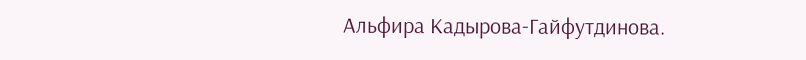Альфира Кадырова-Гайфутдинова.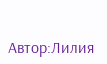Автор:Лилия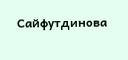Сайфутдинова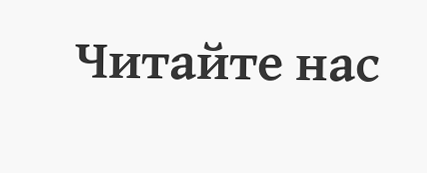Читайте нас